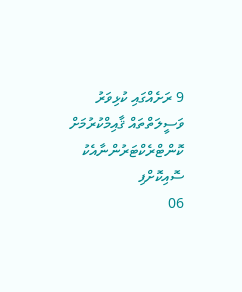9 ރަށެއްގައި ކުޅިވަރު ވަސީލަތްތައް ޤާއިމްކުރުމަށް ކޮންޓްރެކްޓަރުންނާއެކު ސޮއިކޮށްފި
06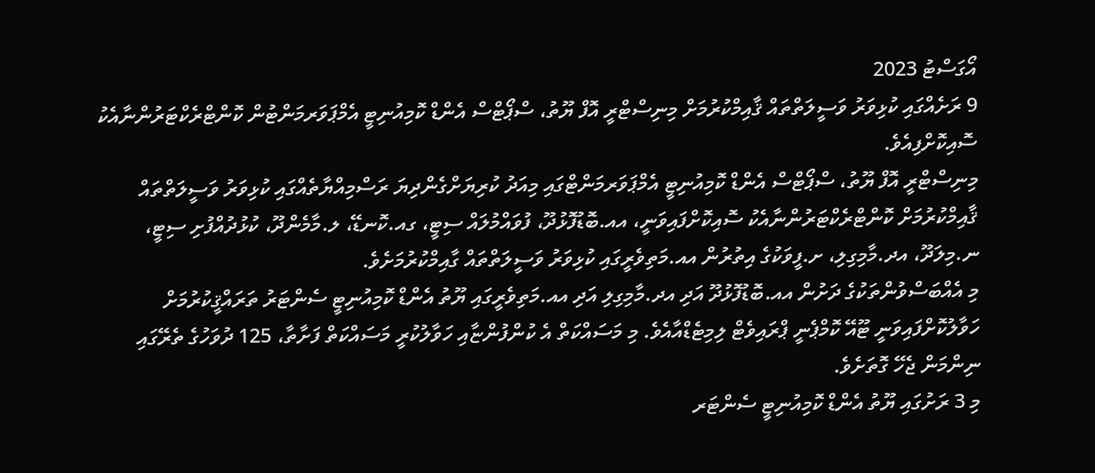އޯގަސްޓު 2023
9 ރަށެއްގައި ކުޅިވަރު ވަސީލަތްތައް ޤާއިމްކުރުމަށް މިނިސްޓްރީ އޮފް ޔޫތު، ސްޕޯޓްސް އެންޑް ކޮމިއުނިޓީ އެމްޕަވަރމަންޓުން ކޮންޓްރެކްޓަރުންނާއެކު ސޮއިކޮށްފިއެވެ.
މިނިސްޓްރީ އޮފް ޔޫތު، ސްޕޯޓްސް އެންޑް ކޮމިއުނިޓީ އެމްޕަވަރމަންޓްގައި މިއަދު ކުރިޔަށްގެންދިޔަ ރަސްމިއްޔާތެއްގައި ކުޅިވަރު ވަސީލަތްތައް ޤާއިމްކުރުމަށް ކޮންޓްރެކްޓަރުންނާއެކު ސޮއިކޮށްފައިވަނީ، އއ.ބޮޑުފޮޅުދޫ، ފުވައްމުލައް ސިޓީ، ގއ.ކޮނޑޭ، ލ.މާމެންދޫ، ކުޅުދުއްފުށި ސިޓީ، ނ.މިލަދޫ، އދ.މާމިގިލި، ށ.ފީވަކުގެ އިތުރުން އއ.މަތިވެރީގައި ކުޅިވަރު ވަސީލަތްތައް ގާއިމްކުރުމަށެވެ.
މި އެއްބަސްވުންތަކުގެ ދަށުން އއ.ބޮޑުފޮޅުދޫ އަދި އދ.މާމިގިލި އަދި އއ.މަތިވެރީގައި ޔޫތު އެންޑް ކޮމިއުނިޓީ ސެންޓަރު ތަރައްޤީކުރުމަށް ހަވާލުކޮށްފައިވަނީ ޓޫއޭ ކޮމްޕެނީ ޕްރައިވެޓް ލިމިޓެޑްއާއެވެ. މި މަސައްކަތް އެ ކުންފުންޏާއި ހަވާލުކުރީ މަސައްކަތް ފަށާތާ، 125 ދުވަހުގެ ތެރޭގައި ނިންމަން ޖެހޭ ގޮތަށެވެ.
މި 3 ރަށުގައި ޔޫތު އެންޑް ކޮމިއުނިޓީ ސެންޓަރ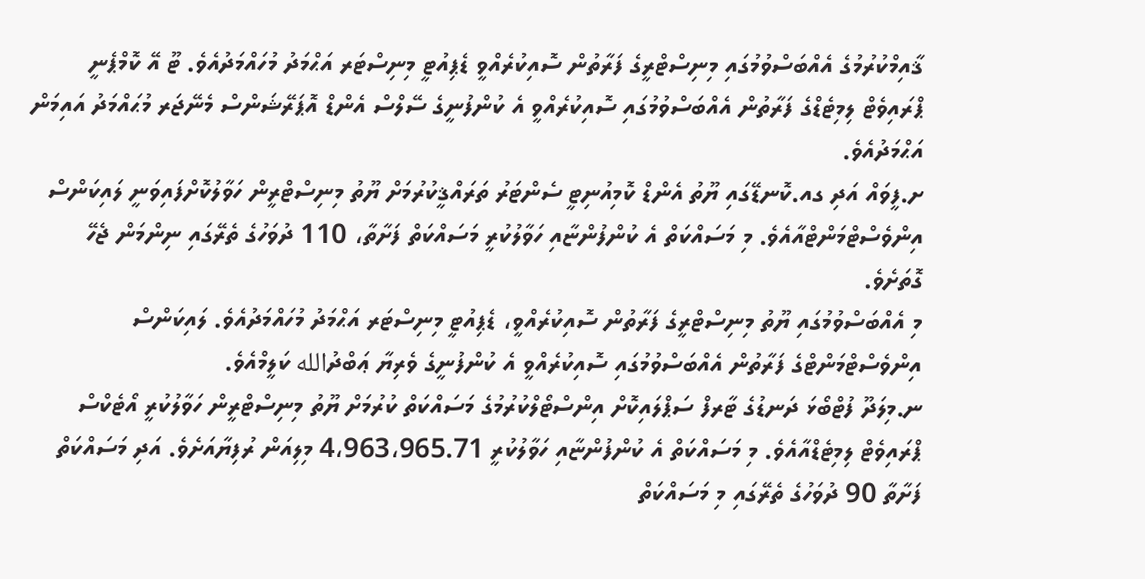ޤާއިމްކުރުމުގެ އެއްބަސްވުމުގައި މިނިސްޓްރީގެ ފަރާތުން ސޮއިކުރެއްވީ ޑެޕިއުޓީ މިނިސްޓަރ އަޙްމަދު މުހައްމަދުއެވެ. ޓޫ އޭ ކޮމްޕެނީ ޕްރައިވެޓް ލިމިޓެޑްގެ ފަރާތުން އެއްބަސްވުމުގައި ސޮއިކުރެއްވީ އެ ކުންފުނީގެ ސޭލްސް އެންޑް އޮޕަރޭޝަންސް މެނޭޖަރ މުޙައްމަދު އައިމަން އަޙްމަދުއެވެ.
ށ.ފީވައް އަދި ގއ.ކޮނޑޭގައި ޔޫތު އެންޑް ކޮމިއުނިޓީ ސެންޓަރު ތަރައްޤީކުރުމަށް ޔޫތު މިނިސްޓްރީން ހަވާލުކޮށްފައިވަނީ ލައިކަންސް އިންވެސްޓްމަންޓްއާއެވެ. މި މަސައްކަތް އެ ކުންފުންޏާއި ހަވާލުކުރީ މަސައްކަތް ފަށާތާ، 110 ދުވަހުގެ ތެރޭގައި ނިންމަން ޖެހޭ ގޮތަށެވެ.
މި އެއްބަސްވުމުގައި ޔޫތު މިނިސްޓްރީގެ ފަރާތުން ސޮއިކުރެއްވީ، ޑެޕިއުޓީ މިނިސްޓަރ އަޙްމަދު މުހައްމަދުއެވެ. ލައިކަންސް އިންވެސްޓްމަންޓްގެ ފަރާތުން އެއްބަސްވުމުގައި ސޮއިކުރެއްވީ އެ ކުންފުނީގެ ވެރިޔާ ޢަބްދުالله ކަލީމްއެވެ.
ނ.މިލަދޫ ފުޓްބޯޅަ ދަނޑުގެ ޓާރފް ސަޕްލައިކޮށް އިންސްޓޯލްކުރުމުގެ މަސައްކަތް ކުރުމަށް ޔޫތު މިނިސްޓްރީން ހަވާލުކުރީ އޯޓެކްސް ޕްރައިވެޓް ލިމިޓެޑްއާއެވެ. މި މަސައްކަތް އެ ކުންފުންޏާއި ހަވާލުކުރީ 4،963،965.71 މިލިއަން ރުފިޔާއަށެވެ. އަދި މަސައްކަތް ފަށާތާ 90 ދުވަހުގެ ތެރޭގައި މި މަސައްކަތް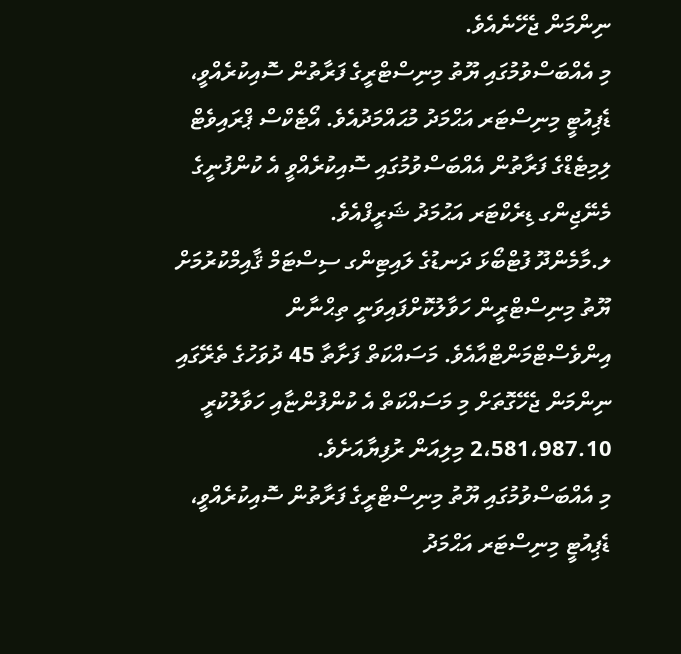ނިންމަން ޖެހޭނެއެވެ.
މި އެއްބަސްވުމުގައި ޔޫތު މިނިސްޓްރީގެ ފަރާތުން ސޮއިކުރެއްވީ، ޑެޕިއުޓީ މިނިސްޓަރ އަޙްމަދު މުޙައްމަދުއެވެ. އޯޓެކްސް ޕްރައިވެޓް ލިމިޓެޑްގެ ފަރާތުން އެއްބަސްވުމުގައި ސޮއިކުރެއްވީ އެ ކުންފުނީގެ މެނޭޖިންގ ޑިރެކްޓަރ އަޙުމަދު ޝަރީފްއެވެ.
ލ.މާމެންދޫ ފުޓްބޯޅަ ދަނޑުގެ ލައިޓިންގ ސިސްޓަމް ޤާއިމްކުރުމަށް ޔޫތު މިނިސްޓްރީން ހަވާލުކޮށްފައިވަނީ ތިޙްނާން އިންވެސްޓްމަންޓްއާއެވެ. މަސައްކަތް ފަށާތާ 45 ދުވަހުގެ ތެރޭގައި ނިންމަން ޖެހޭގޮތަށް މި މަސައްކަތް އެ ކުންފުންޏާއި ހަވާލުކުރީ 2،581،987.10 މިލިއަން ރުފިޔާއަށެވެ.
މި އެއްބަސްވުމުގައި ޔޫތު މިނިސްޓްރީގެ ފަރާތުން ސޮއިކުރެއްވީ، ޑެޕިއުޓީ މިނިސްޓަރ އަޙްމަދު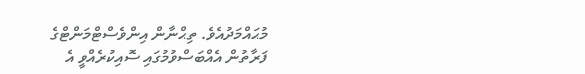މުޙައްމަދުއެވެ. ތިޙްނާން އިންވެސްޓްމަންޓްގެ ފަރާތުން އެއްބަސްވުމުގައި ސޮއިކުރެއްވީ އެ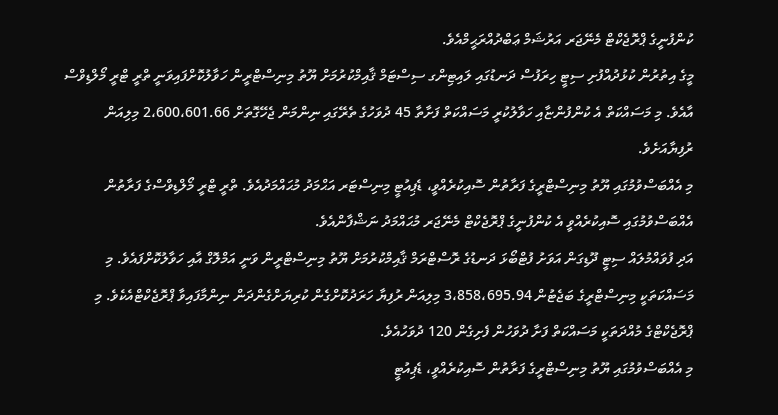ކުންފުނީގެ ޕްރޮޖެކްޓް މެނޭޖަރ އަރުޝަމް ޢަބްދުއްރަޙީމްއެވެ.
މީގެ އިތުރުން ކުޅުދުއްފުށި ސިޓީ ހިރަފުސް ދަނޑުގައި ލައިޓިންގ ސިސްޓަމް ޤާއިމްކުރުމަށް ޔޫތު މިނިސްޓްރީން ހަވާލުކޮށްފައިވަނީ ތްރީ ޓްރީ މޯލްޑިވްސް އާއެވެ. މި މަސައްކަތް އެ ކުންފުންޏާއި ހަވާލުކުރީ މަސައްކަތް ފަށާތާ 45 ދުވަހުގެ ތެރޭގައި ނިންމަން ޖެހޭގޮތަށް 2،600،601.66 މިލިއަން ރުފިޔާއަށެވެ.
މި އެއްބަސްވުމުގައި ޔޫތު މިނިސްޓްރީގެ ފަރާތުން ސޮއިކުރެއްވީ، ޑެޕިއުޓީ މިނިސްޓަރ އަޙްމަދު މުޙައްމަދުއެވެ. ތްރީ ޓްރީ މޯލްޑިވްސްގެ ފަރާތުން އެއްބަސްވުމުގައި ސޮއިކުރެއްވީ އެ ކުންފުނީގެ ޕްރޮޖެކްޓް މެނޭޖަރ މުޙައްމަދު ނަޝްފާންއެވެ.
އަދި ފުވައްމުލައް ސިޓީ ދޫޑިގަން އަވަށު ފުޓްބޯޅަ ދަނޑުގެ ރޮސްޓްރަމް ޤާއިމްކުރުމަށް ޔޫތު މިނިސްޓްރީން ވަނީ އަމްލޮގް އާއި ހަވާލުކޮށްފައެވެ. މި މަސައްކަތަކީ މިނިސްޓްރީގެ ބަޖެޓުން 3،858،695.94 މިލިއަން ރުފިޔާ ހަރަދުކޮށްގެން ކުރިޔަށްގެންދަން ނިންމާފައިވާ ޕްރޮޖެކްޓްއެކެވެ. މި ޕްރޮޖެކްޓްގެ މުއްދަތަކީ މަސައްކަތް ފަށާ ދުވަހުން ފެށިގެން 120 ދުވަހުއެވެ.
މި އެއްބަސްވުމުގައި ޔޫތު މިނިސްޓްރީގެ ފަރާތުން ސޮއިކުރެއްވީ، ޑެޕިއުޓީ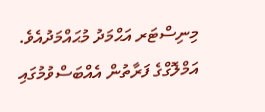މިނިސްޓަރ އަޙްމަދު މުޙައްމަދުއެވެ. އަމްލޮގްގެ ފަރާތުން އެއްބަސްވުމުގައި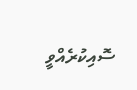ސޮއިކުރެއްވީ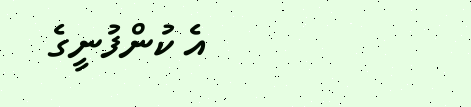އެ ކުންފުނީގެ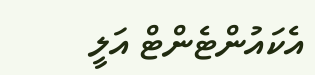އެކައުންޓެންޓް އަލީ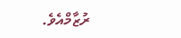ރުޒާމްއެވެ.